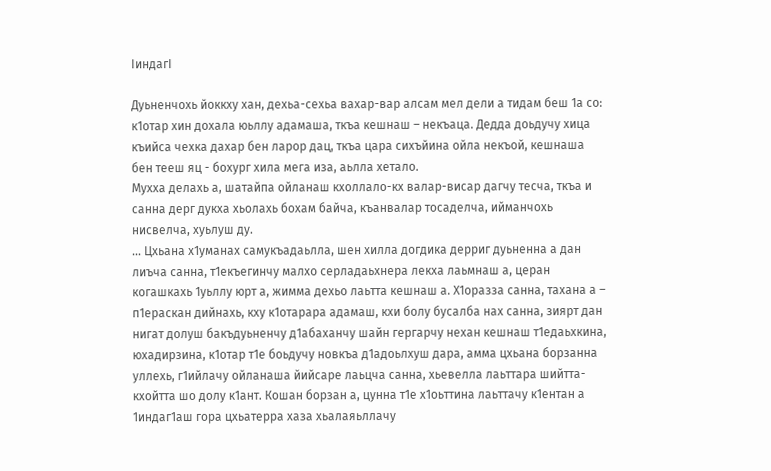IиндагI

Дуьненчохь йоккху хан, дехьа-сехьа вахар-вар алсам мел дели а тидам беш 1а со: к1отар хин дохала юьллу адамаша, ткъа кешнаш – некъаца. Дедда доьдучу хица къийса чехка дахар бен ларор дац, ткъа цара сихъйина ойла некъой, кешнаша бен тееш яц - бохург хила мега иза, аьлла хетало.
Мухха делахь а, шатайпа ойланаш кхоллало-кх валар-висар дагчу тесча, ткъа и санна дерг дукха хьолахь бохам байча, къанвалар тосаделча, ийманчохь нисвелча, хуьлуш ду.
… Цхьана х1уманах самукъадаьлла, шен хилла догдика дерриг дуьненна а дан лиъча санна, т1екъегинчу малхо серладаьхнера лекха лаьмнаш а, церан когашкахь 1уьллу юрт а, жимма дехьо лаьтта кешнаш а. Х1оразза санна, тахана а – п1ераскан дийнахь, кху к1отарара адамаш, кхи болу бусалба нах санна, зиярт дан нигат долуш бакъдуьненчу д1абаханчу шайн гергарчу нехан кешнаш т1едаьхкина, юхадирзина, к1отар т1е боьдучу новкъа д1адоьлхуш дара, амма цхьана борзанна уллехь, г1ийлачу ойланаша йийсаре лаьцча санна, хьевелла лаьттара шийтта-кхойтта шо долу к1ант. Кошан борзан а, цунна т1е х1оьттина лаьттачу к1ентан а 1индаг1аш гора цхьатерра хаза хьалаяьллачу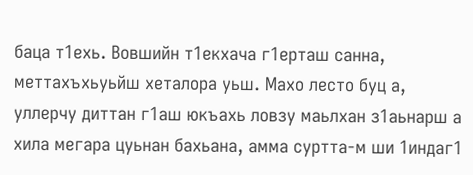баца т1ехь. Вовшийн т1екхача г1ерташ санна, меттахъхьуьйш хеталора уьш. Махо лесто буц а, уллерчу диттан г1аш юкъахь ловзу маьлхан з1аьнарш а хила мегара цуьнан бахьана, амма суртта-м ши 1индаг1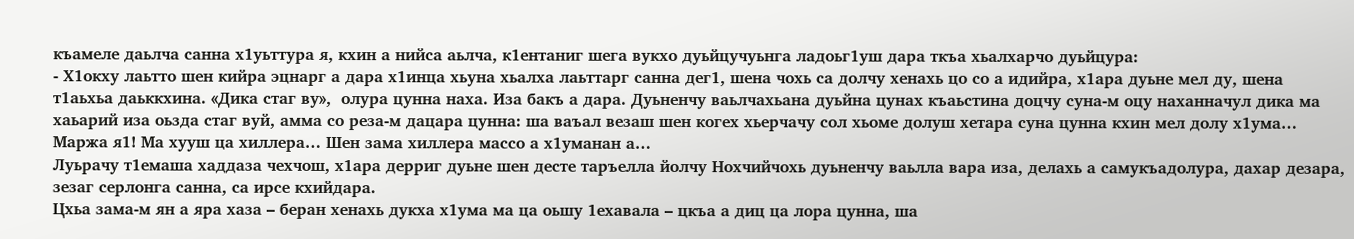къамеле даьлча санна х1уьттура я, кхин а нийса аьлча, к1ентаниг шега вукхо дуьйцучуьнга ладоьг1уш дара ткъа хьалхарчо дуьйцура:
- Х1окху лаьтто шен кийра эцнарг а дара х1инца хьуна хьалха лаьттарг санна дег1, шена чохь са долчу хенахь цо со а идийра, х1ара дуьне мел ду, шена т1аьхьа даьккхина. «Дика стаг ву»,  олура цунна наха. Иза бакъ а дара. Дуьненчу ваьлчахьана дуьйна цунах къаьстина доцчу суна-м оцу наханначул дика ма хаьарий иза оьзда стаг вуй, амма со реза-м дацара цунна: ша ваъал везаш шен когех хьерчачу сол хьоме долуш хетара суна цунна кхин мел долу х1ума… Маржа я1! Ма хууш ца хиллера… Шен зама хиллера массо а х1уманан а…
Луьрачу т1емаша хаддаза чехчош, х1ара дерриг дуьне шен десте таръелла йолчу Нохчийчохь дуьненчу ваьлла вара иза, делахь а самукъадолура, дахар дезара, зезаг серлонга санна, са ирсе кхийдара.
Цхьа зама-м ян а яра хаза – беран хенахь дукха х1ума ма ца оьшу 1ехавала – цкъа а диц ца лора цунна, ша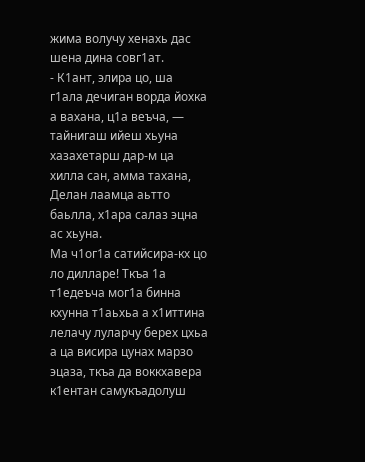жима волучу хенахь дас шена дина совг1ат.
- К1ант, элира цо, ша г1ала дечиган ворда йохка а вахана, ц1а веъча, — тайнигаш ийеш хьуна хазахетарш дар-м ца хилла сан, амма тахана, Делан лаамца аьтто баьлла, х1ара салаз эцна ас хьуна.
Ма ч1ог1а сатийсира-кх цо ло дилларе! Ткъа 1а т1едеъча мог1а бинна кхунна т1аьхьа а х1иттина лелачу луларчу берех цхьа а ца висира цунах марзо эцаза, ткъа да воккхавера к1ентан самукъадолуш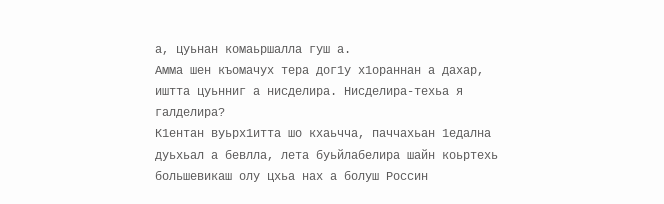а, цуьнан комаьршалла гуш а.
Амма шен къомачух тера дог1у х1ораннан а дахар, иштта цуьнниг а нисделира. Нисделира-техьа я галделира?
К1ентан вуьрх1итта шо кхаьчча, паччахьан 1едална дуьхьал а бевлла, лета буьйлабелира шайн коьртехь большевикаш олу цхьа нах а болуш Россин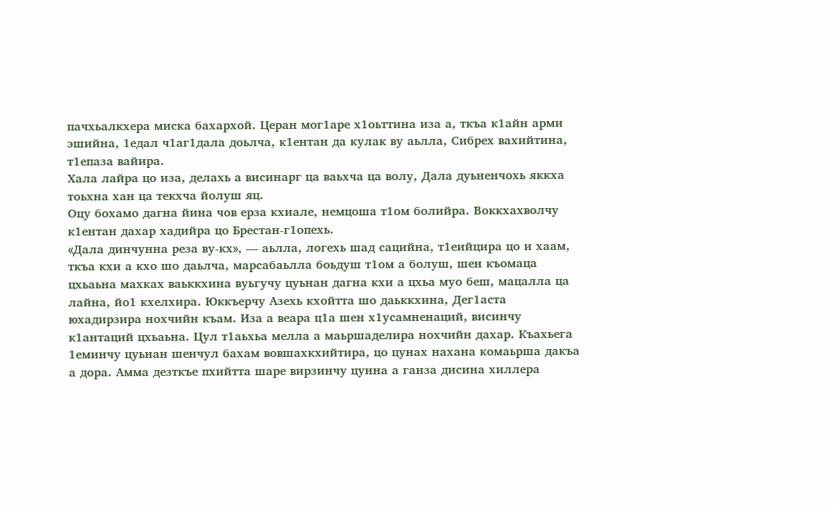пачхьалкхера миска бахархой. Церан мог1аре х1оьттина иза а, ткъа к1айн арми эшийна, 1едал ч1аг1дала доьлча, к1ентан да кулак ву аьлла, Сибрех вахийтина, т1епаза вайира.
Хала лайра цо иза, делахь а висинарг ца ваьхча ца волу, Дала дуьненчохь яккха тоьхна хан ца текхча йолуш яц.
Оцу бохамо дагна йина чов ерза кхиале, немцоша т1ом болийра. Воккхахволчу к1ентан дахар хадийра цо Брестан-г1опехь.
«Дала динчунна реза ву-кх», — аьлла, логехь шад сацийна, т1еийцира цо и хаам, ткъа кхи а кхо шо даьлча, марсабаьлла боьдуш т1ом а болуш, шен къомаца цхьаьна махках ваьккхина вуьгучу цуьнан дагна кхи а цхьа муо беш, мацалла ца лайна, йо1 кхелхира. Юккъерчу Азехь кхойтта шо даьккхина, Дег1аста юхадирзира нохчийн къам. Иза а веара ц1а шен х1усамненаций, висинчу к1антаций цхьаьна. Цул т1аьхьа мелла а маьршаделира нохчийн дахар. Къахьега 1еминчу цуьнан шенчул бахам вовшахкхийтира, цо цунах нахана комаьрша дакъа а дора. Амма дезткъе пхийтта шаре вирзинчу цунна а ганза дисина хиллера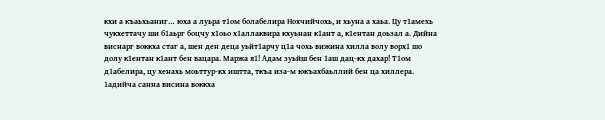кхи а къаьхьаниг… юха а луьра т1ом болабелира Нохчийчохь, и хьуна а хаьа. Цу т1амехь чукхеттачу ши б1аьрг боцчу х1оьо х1аллаквира кхуьнан к1ант а, к1ентан доьзал а. Дийна виснарг воккха стаг а, шен ден деца уьйт1арчу ц1а чохь вижина хилла волу ворх1 шо долу к1ентан к1ант бен вацара. Маржа я1! Адам зуьйш бен 1аш дац-кх дахар! Т1ом д1абелира, цу хенахь моьттур-кх иштта, ткъа иза-м юкъахбаьллий бен ца хиллера. 1адийча санна висина воккха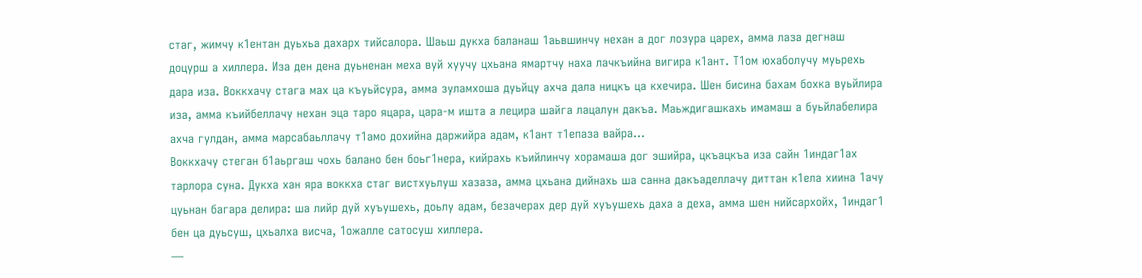стаг, жимчу к1ентан дуьхьа дахарх тийсалора. Шаьш дукха баланаш 1аьвшинчу нехан а дог лозура царех, амма лаза дегнаш доцурш а хиллера. Иза ден дена дуьненан меха вуй хуучу цхьана ямартчу наха лачкъийна вигира к1ант. Т1ом юхаболучу муьрехь дара иза. Воккхачу стага мах ца къуьйсура, амма зуламхоша дуьйцу ахча дала ницкъ ца кхечира. Шен бисина бахам бохка вуьйлира иза, амма къийбеллачу нехан эца таро яцара, цара-м ишта а лецира шайга лацалун дакъа. Маьждигашкахь имамаш а буьйлабелира ахча гулдан, амма марсабаьллачу т1амо дохийна даржийра адам, к1ант т1епаза вайра…
Воккхачу стеган б1аьргаш чохь балано бен боьг1нера, кийрахь къийлинчу хорамаша дог эшийра, цкъацкъа иза сайн 1индаг1ах тарлора суна. Дукха хан яра воккха стаг вистхуьлуш хазаза, амма цхьана дийнахь ша санна дакъаделлачу диттан к1ела хиина 1ачу цуьнан багара делира: ша лийр дуй хуъушехь, доьлу адам, безачерах дер дуй хуъушехь даха а деха, амма шен нийсархойх, 1индаг1 бен ца дуьсуш, цхьалха висча, 1ожалле сатосуш хиллера.
—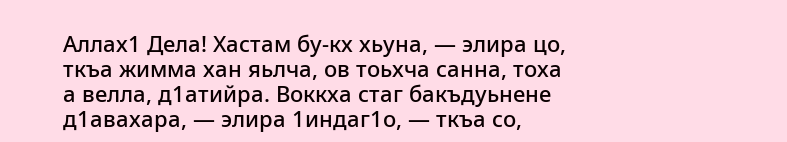Аллах1 Дела! Хастам бу-кх хьуна, — элира цо, ткъа жимма хан яьлча, ов тоьхча санна, тоха а велла, д1атийра. Воккха стаг бакъдуьнене д1авахара, — элира 1индаг1о, — ткъа со,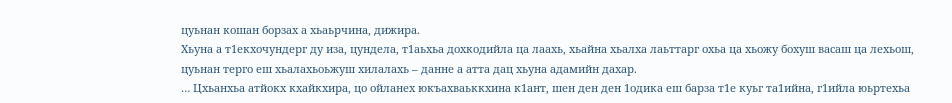цуьнан кошан борзах а хьаьрчина, дижира.
Хьуна а т1екхочундерг ду иза, цундела, т1аьхьа дохкодийла ца лаахь, хьайна хьалха лаьттарг охьа ца хьожу бохуш васаш ца лехьош, цуьнан терго еш хьалахьоьжуш хилалахь – данне а атта дац хьуна адамийн дахар.
… Цхьанхьа атйокх кхайкхира, цо ойланех юкъахваьккхина к1ант, шен ден ден 1одика еш барза т1е куьг та1ийна, г1ийла юьртехьа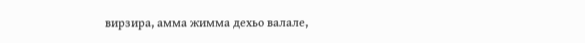вирзира, амма жимма дехьо валале,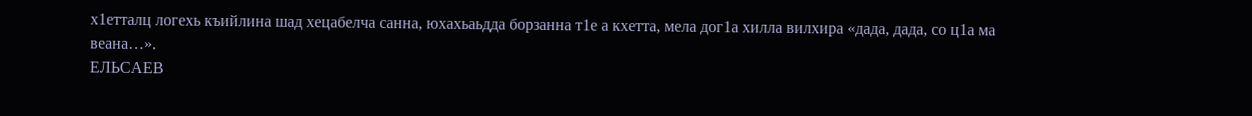х1етталц логехь къийлина шад хецабелча санна, юхахьаьдда борзанна т1е а кхетта, мела дог1а хилла вилхира «дада, дада, со ц1а ма веана…».
ЕЛЬСАЕВ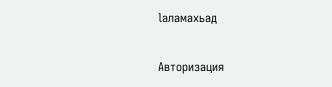lаламахьад

Авторизация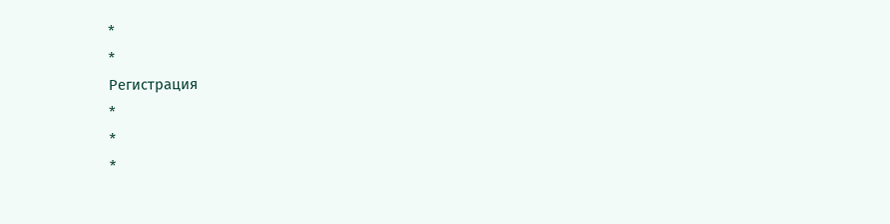*
*
Регистрация
*
*
*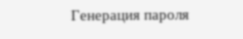Генерация пароля